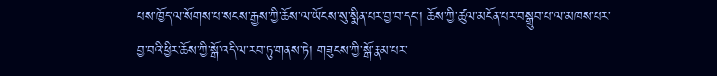པས་ཁྱོད་ལ་སོགས་པ་སངས་རྒྱས་ཀྱི་ཆོས་ལ་ཡོངས་སུ་སྨིན་པར་བྱ་བ་དང་། ཆོས་ཀྱི་ཚུལ་མངོན་པར་བསྒྲུབ་པ་ལ་མཁས་པར་བྱ་བའི་ཕྱིར་ཆོས་ཀྱི་སྒོ་འདི་ལ་རབ་ཏུ་གནས་ཏེ། གཟུངས་ཀྱི་སྒོ་རྣམ་པར་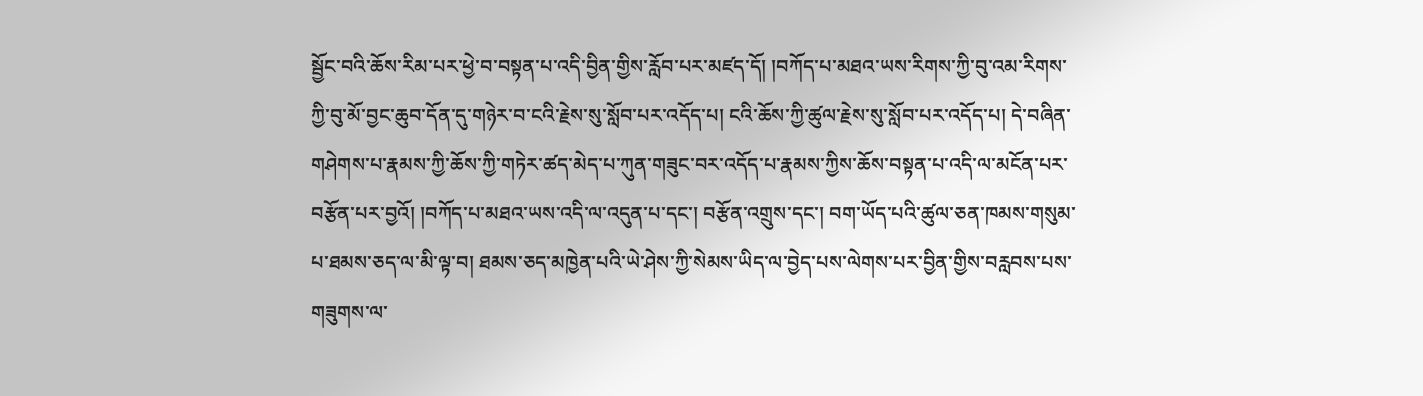སྦྱོང་བའི་ཆོས་རིམ་པར་ཕྱེ་བ་བསྟན་པ་འདི་བྱིན་གྱིས་རློབ་པར་མཛད་དོ། །བཀོད་པ་མཐའ་ཡས་རིགས་ཀྱི་བུ་འམ་རིགས་ཀྱི་བུ་མོ་བྱང་ཆུབ་དོན་དུ་གཉེར་བ་ངའི་རྗེས་སུ་སློབ་པར་འདོད་པ། ངའི་ཆོས་ཀྱི་ཚུལ་རྗེས་སུ་སློབ་པར་འདོད་པ། དེ་བཞིན་གཤེགས་པ་རྣམས་ཀྱི་ཆོས་ཀྱི་གཏེར་ཚད་མེད་པ་ཀུན་གཟུང་བར་འདོད་པ་རྣམས་ཀྱིས་ཆོས་བསྟན་པ་འདི་ལ་མངོན་པར་བརྩོན་པར་བྱའོ། །བཀོད་པ་མཐའ་ཡས་འདི་ལ་འདུན་པ་དང་། བརྩོན་འགྲུས་དང་། བག་ཡོད་པའི་ཚུལ་ཅན་ཁམས་གསུམ་པ་ཐམས་ཅད་ལ་མི་ལྟ་བ། ཐམས་ཅད་མཁྱེན་པའི་ཡེ་ཤེས་ཀྱི་སེམས་ཡིད་ལ་བྱེད་པས་ལེགས་པར་བྱིན་གྱིས་བརླབས་པས་གཟུགས་ལ་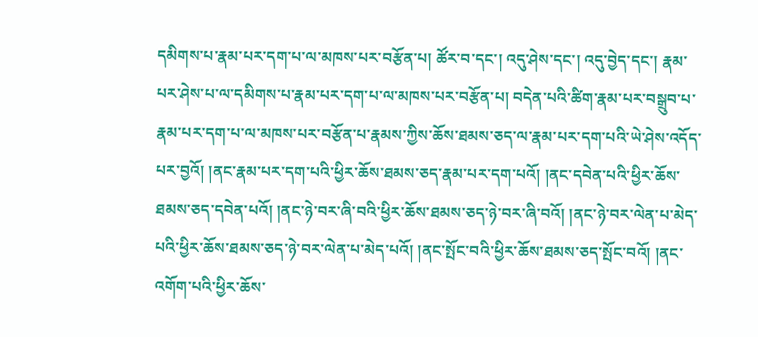དམིགས་པ་རྣམ་པར་དག་པ་ལ་མཁས་པར་བརྩོན་པ། ཚོར་བ་དང་། འདུ་ཤེས་དང་། འདུ་བྱེད་དང་། རྣམ་པར་ཤེས་པ་ལ་དམིགས་པ་རྣམ་པར་དག་པ་ལ་མཁས་པར་བརྩོན་པ། བདེན་པའི་ཚིག་རྣམ་པར་བསྒྲུབ་པ་རྣམ་པར་དག་པ་ལ་མཁས་པར་བརྩོན་པ་རྣམས་ཀྱིས་ཆོས་ཐམས་ཅད་ལ་རྣམ་པར་དག་པའི་ཡེ་ཤེས་འདོད་པར་བྱའོ། །ནང་རྣམ་པར་དག་པའི་ཕྱིར་ཆོས་ཐམས་ཅད་རྣམ་པར་དག་པའོ། །ནང་དབེན་པའི་ཕྱིར་ཆོས་ཐམས་ཅད་དབེན་པའོ། །ནང་ཉེ་བར་ཞི་བའི་ཕྱིར་ཆོས་ཐམས་ཅད་ཉེ་བར་ཞི་བའོ། །ནང་ཉེ་བར་ལེན་པ་མེད་པའི་ཕྱིར་ཆོས་ཐམས་ཅད་ཉེ་བར་ལེན་པ་མེད་པའོ། །ནང་སྤོང་བའི་ཕྱིར་ཆོས་ཐམས་ཅད་སྤོང་བའོ། །ནང་འགོག་པའི་ཕྱིར་ཆོས་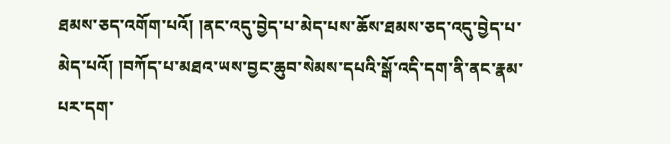ཐམས་ཅད་འགོག་པའོ། །ནང་འདུ་བྱེད་པ་མེད་པས་ཆོས་ཐམས་ཅད་འདུ་བྱེད་པ་མེད་པའོ། །བཀོད་པ་མཐའ་ཡས་བྱང་ཆུབ་སེམས་དཔའི་སྒོ་འདི་དག་ནི་ནང་རྣམ་པར་དག་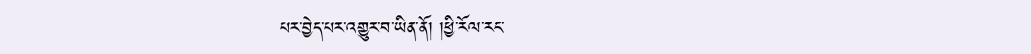པར་བྱེད་པར་འགྱུར་བ་ཡིན་ནོ། །ཕྱི་རོལ་རང་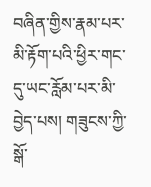བཞིན་གྱིས་རྣམ་པར་མི་རྟོག་པའི་ཕྱིར་གང་དུ་ཡང་རློམ་པར་མི་བྱེད་པས། གཟུངས་ཀྱི་སྒོ་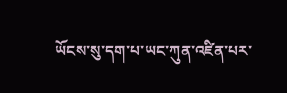ཡོངས་སུ་དག་པ་ཡང་ཀུན་འཛིན་པར་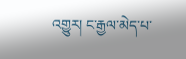འགྱུར། ང་རྒྱལ་མེད་པ་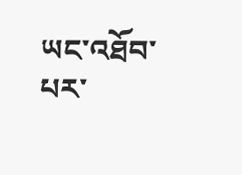ཡང་འཐོབ་པར་